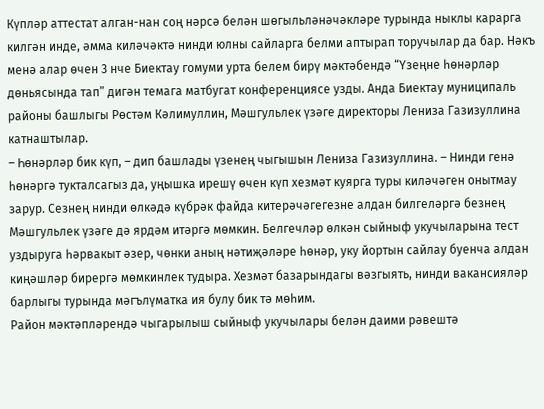Күпләр аттестат алган-нан соң нәрсә белән шөгыльләнәчәкләре турында ныклы карарга килгән инде, әмма киләчәктә нинди юлны сайларга белми аптырап торучылар да бар. Нәкъ менә алар өчен 3 нче Биектау гомуми урта белем бирү мәктәбендә “Үзеңне һөнәрләр дөньясында тап” дигән темага матбугат конференциясе узды. Анда Биектау муниципаль районы башлыгы Рөстәм Кәлимуллин, Мәшгульлек үзәге директоры Лениза Газизуллина катнаштылар.
– Һөнәрләр бик күп, – дип башлады үзенең чыгышын Лениза Газизуллина. – Нинди генә һөнәргә тукталсагыз да, уңышка ирешү өчен күп хезмәт куярга туры киләчәген онытмау зарур. Сезнең нинди өлкәдә күбрәк файда китерәчәгегезне алдан билгеләргә безнең Мәшгульлек үзәге дә ярдәм итәргә мөмкин. Белгечләр өлкән сыйныф укучыларына тест уздыруга һәрвакыт әзер, чөнки аның нәтиҗәләре һөнәр, уку йортын сайлау буенча алдан киңәшләр бирергә мөмкинлек тудыра. Хезмәт базарындагы вәзгыять, нинди вакансияләр барлыгы турында мәгълүматка ия булу бик тә мөһим.
Район мәктәпләрендә чыгарылыш сыйныф укучылары белән даими рәвештә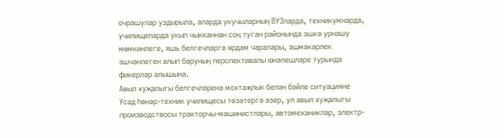очрашулар уздырыла, аларда укучыларның ВУЗларда, техникумнарда, училищеларда укып чыкканнан соң туган районында эшкә урнашу мөмкинлеге, яшь белгечләргә ярдәм чаралары, эшмәкәрлек эшчәнлеген алып баруның перспективалы юнәлешләре турында фикерләр алышына.
Авыл хуҗалыгы белгечләренә мохтаҗлык белән бәйле ситуацияне Усад һөнәр-техник училищесы төзәтергә әзер, ул авыл хуҗалыгы производствосы тракторчы-машинистлары, автомеханиклар, электр-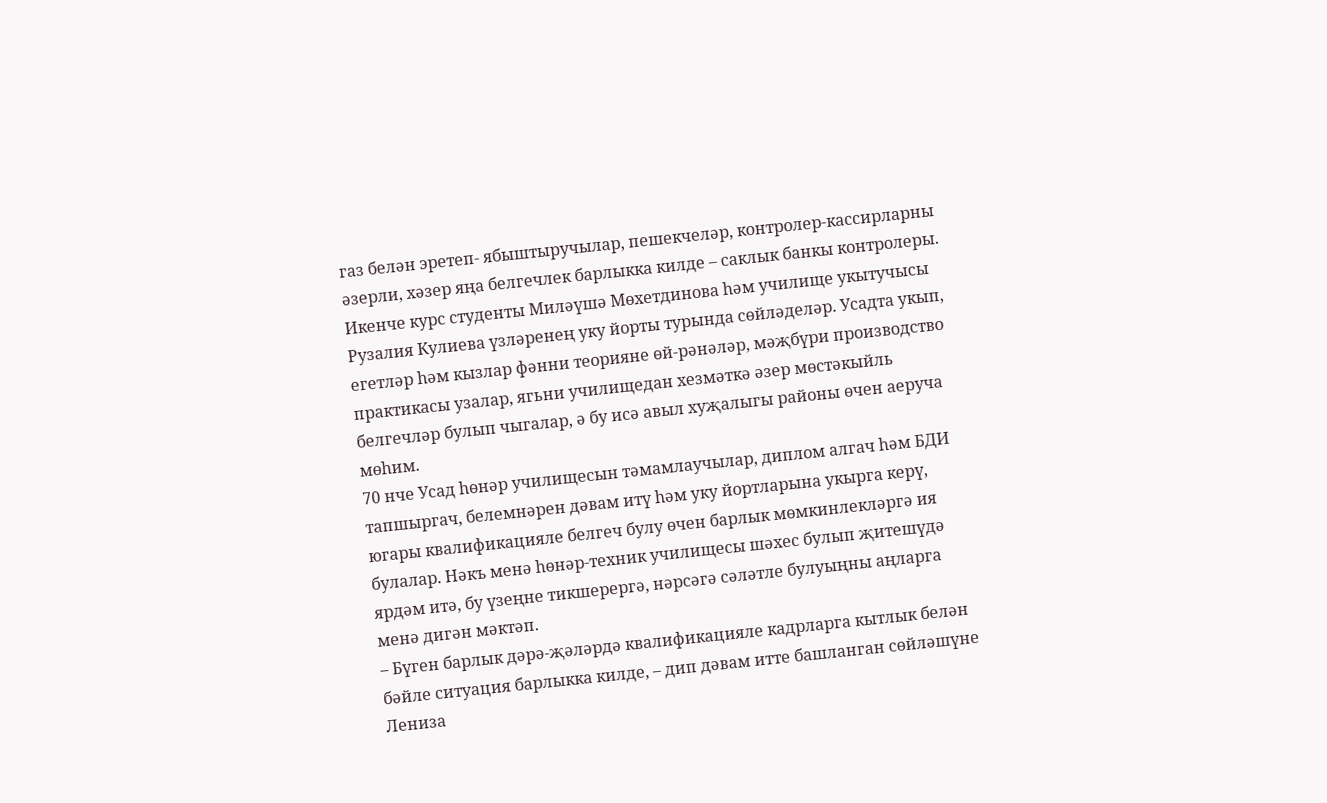газ белән эретеп- ябыштыручылар, пешекчеләр, контролер-кассирларны әзерли, хәзер яңа белгечлек барлыкка килде – саклык банкы контролеры.
Икенче курс студенты Миләүшә Мөхетдинова һәм училище укытучысы Рузалия Кулиева үзләренең уку йорты турында сөйләделәр. Усадта укып, егетләр һәм кызлар фәнни теорияне өй-рәнәләр, мәҗбүри производство практикасы узалар, ягьни училищедан хезмәткә әзер мөстәкыйль белгечләр булып чыгалар, ә бу исә авыл хуҗалыгы районы өчен аеруча мөһим.
70 нче Усад һөнәр училищесын тәмамлаучылар, диплом алгач һәм БДИ тапшыргач, белемнәрен дәвам итү һәм уку йортларына укырга керү, югары квалификацияле белгеч булу өчен барлык мөмкинлекләргә ия булалар. Нәкъ менә һөнәр-техник училищесы шәхес булып җитешүдә ярдәм итә, бу үзеңне тикшерергә, нәрсәгә сәләтле булуыңны аңларга менә дигән мәктәп.
– Бүген барлык дәрә-җәләрдә квалификацияле кадрларга кытлык белән бәйле ситуация барлыкка килде, – дип дәвам итте башланган сөйләшүне Лениза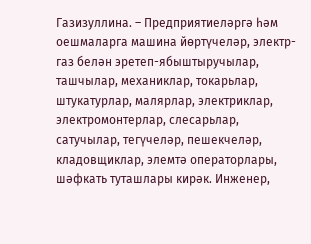Газизуллина. – Предприятиеләргә һәм оешмаларга машина йөртүчеләр, электр-газ белән эретеп-ябыштыручылар, ташчылар, механиклар, токарьлар, штукатурлар, малярлар, электриклар, электромонтерлар, слесарьлар, сатучылар, тегүчеләр, пешекчеләр, кладовщиклар, элемтә операторлары, шәфкать туташлары кирәк. Инженер,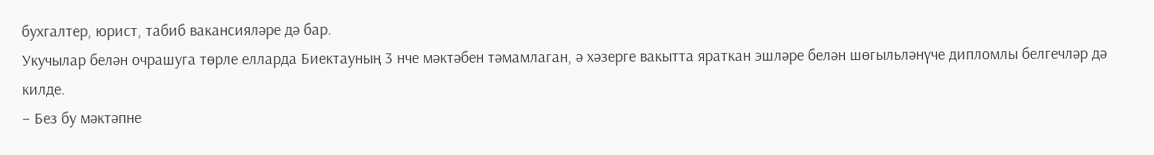бухгалтер, юрист, табиб вакансияләре дә бар.
Укучылар белән очрашуга төрле елларда Биектауның 3 нче мәктәбен тәмамлаган, ә хәзерге вакытта яраткан эшләре белән шөгыльләнүче дипломлы белгечләр дә килде.
– Без бу мәктәпне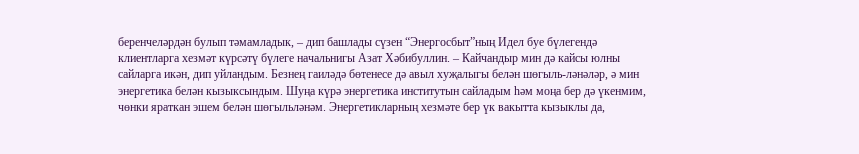беренчеләрдән булып тәмамладык, – дип башлады сүзен “Энергосбыт”ның Идел буе бүлегендә клиентларга хезмәт күрсәтү бүлеге начальнигы Азат Хәбибуллин. – Кайчандыр мин дә кайсы юлны сайларга икән, дип уйландым. Безнең гаиләдә бөтенесе дә авыл хуҗалыгы белән шөгыль-ләнәләр, ә мин энергетика белән кызыксындым. Шуңа күрә энергетика институтын сайладым һәм моңа бер дә үкенмим, чөнки яраткан эшем белән шөгыльләнәм. Энергетикларның хезмәте бер үк вакытта кызыклы да,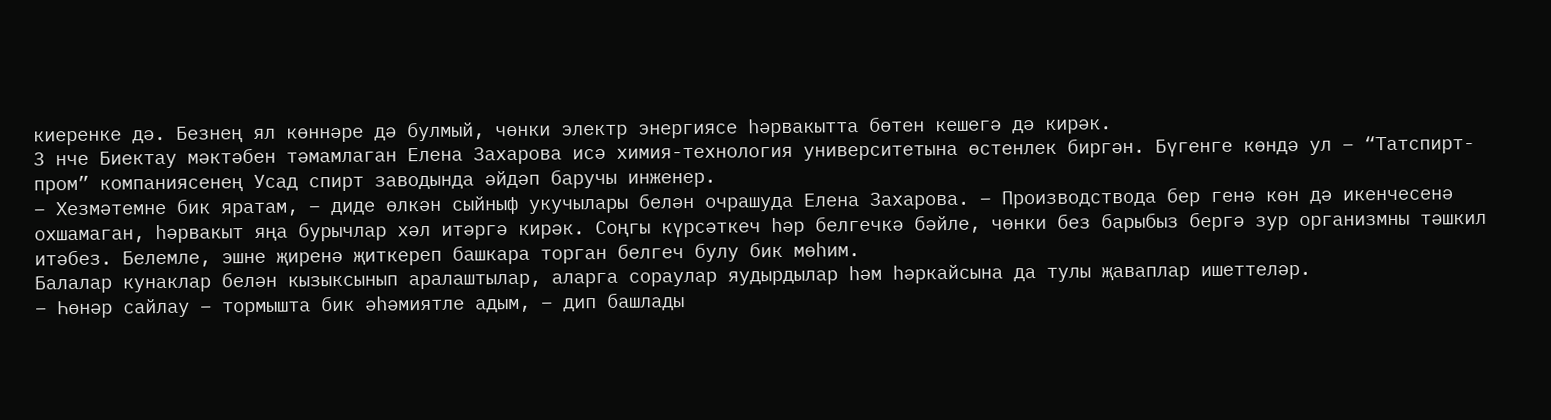киеренке дә. Безнең ял көннәре дә булмый, чөнки электр энергиясе һәрвакытта бөтен кешегә дә кирәк.
3 нче Биектау мәктәбен тәмамлаган Елена Захарова исә химия-технология университетына өстенлек биргән. Бүгенге көндә ул – “Татспирт-пром” компаниясенең Усад спирт заводында әйдәп баручы инженер.
– Хезмәтемне бик яратам, – диде өлкән сыйныф укучылары белән очрашуда Елена Захарова. – Производствода бер генә көн дә икенчесенә охшамаган, һәрвакыт яңа бурычлар хәл итәргә кирәк. Соңгы күрсәткеч һәр белгечкә бәйле, чөнки без барыбыз бергә зур организмны тәшкил итәбез. Белемле, эшне җиренә җиткереп башкара торган белгеч булу бик мөһим.
Балалар кунаклар белән кызыксынып аралаштылар, аларга сораулар яудырдылар һәм һәркайсына да тулы җаваплар ишеттеләр.
– Һөнәр сайлау – тормышта бик әһәмиятле адым, – дип башлады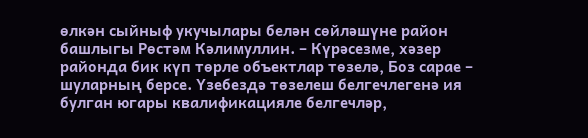өлкән сыйныф укучылары белән сөйләшүне район башлыгы Рөстәм Кәлимуллин. – Күрәсезме, хәзер районда бик күп төрле объектлар төзелә, Боз сарае – шуларның берсе. Үзебездә төзелеш белгечлегенә ия булган югары квалификацияле белгечләр,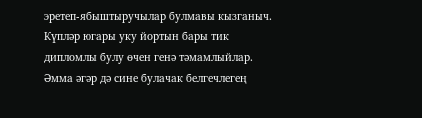эретеп-ябыштыручылар булмавы кызганыч.
Күпләр югары уку йортын бары тик дипломлы булу өчен генә тәмамлыйлар. Әмма әгәр дә сине булачак белгечлегең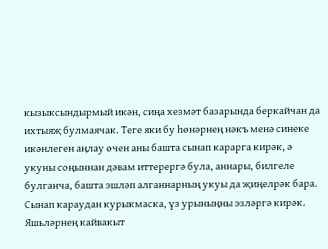кызыксындырмый икән, сиңа хезмәт базарында беркайчан да ихтыяҗ булмаячак. Теге яки бу һөнәрнең нәкъ менә синеке икәнлеген аңлау өчен аны башта сынап карарга кирәк, ә укуны соңыннан дәвам иттерергә була, аннары, билгеле булганча, башта эшләп алганнарның укуы да җиңелрәк бара. Сынап караудан курыкмаска, үз урыныңны эзләргә кирәк. Яшьләрнең кайвакыт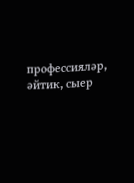профессияләр, әйтик, сыер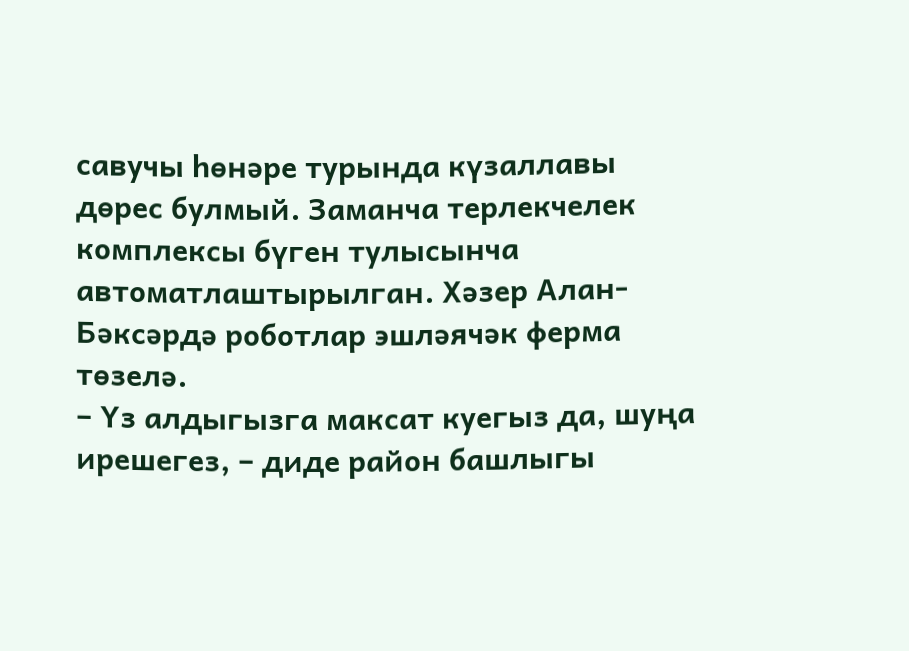савучы һөнәре турында күзаллавы дөрес булмый. Заманча терлекчелек комплексы бүген тулысынча автоматлаштырылган. Хәзер Алан-Бәксәрдә роботлар эшләячәк ферма төзелә.
– Үз алдыгызга максат куегыз да, шуңа ирешегез, – диде район башлыгы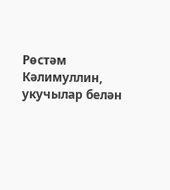Рөстәм Кәлимуллин, укучылар белән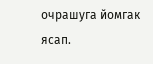очрашуга йомгак ясап.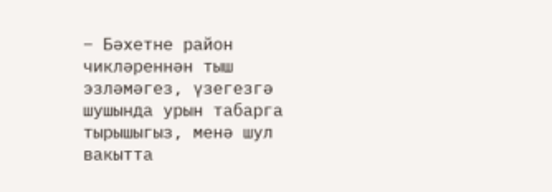– Бәхетне район чикләреннән тыш эзләмәгез, үзегезгә шушында урын табарга тырышыгыз, менә шул вакытта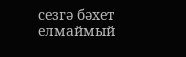сезгә бәхет елмаймый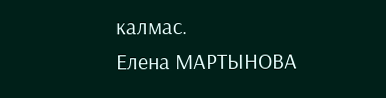калмас.
Елена МАРТЫНОВА